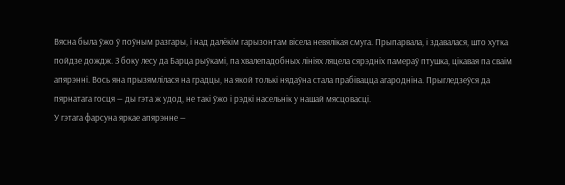Вясна была ўжо ў поўным разгары, і над далёкім гарызонтам вісела невялікая смуга. Прыпарвала, і здавалася, што хутка пойдзе дождж. З боку лесу да Барца рыўкамі, па хвалепадобных лініях ляцела сярэдніх памераў птушка, цікавая па сваім апярэнні. Вось яна прызямлілася на градцы, на якой толькі нядаўна стала прабівацца агародніна. Прыгледзеўся да пярнатага госця — ды гэта ж удод, не такі ўжо і рэдкі насельнік у нашай мясцовасці.
У гэтага фарсуна яркае апярэнне —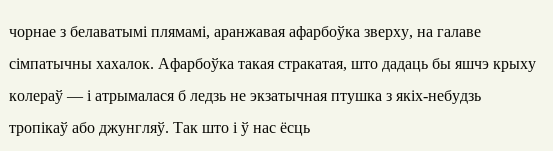чорнае з белаватымі плямамі, аранжавая афарбоўка зверху, на галаве сімпатычны хахалок. Афарбоўка такая стракатая, што дадаць бы яшчэ крыху колераў — і атрымалася б ледзь не экзатычная птушка з якіх-небудзь тропікаў або джунгляў. Так што і ў нас ёсць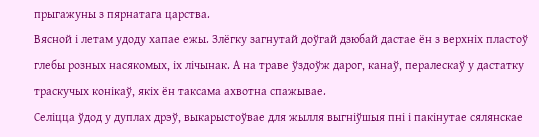прыгажуны з пярнатага царства.
Вясной і летам удоду хапае ежы. Злёгку загнутай доўгай дзюбай дастае ён з верхніх пластоў глебы розных насякомых, іх лічынак. А на траве ўздоўж дарог, канаў, пералескаў у дастатку траскучых конікаў, якіх ён таксама ахвотна спажывае.
Селіцца ўдод у дуплах дрэў, выкарыстоўвае для жылля выгніўшыя пні і пакінутае сялянскае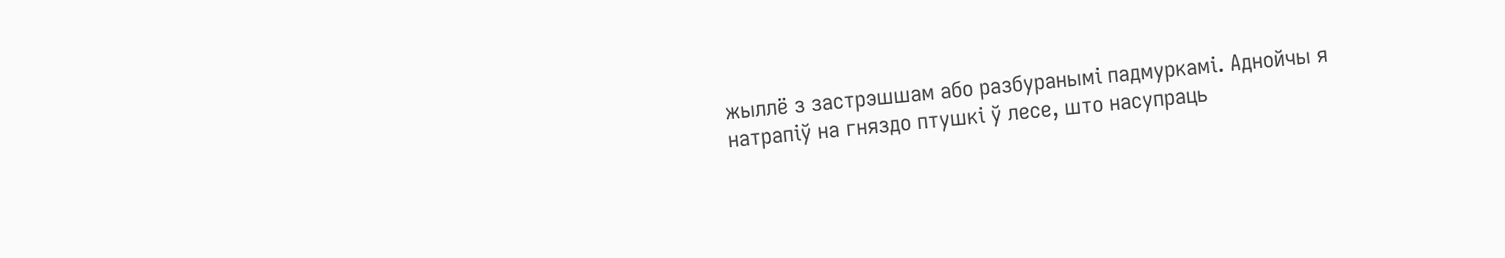жыллё з застрэшшам або разбуранымі падмуркамі. Аднойчы я натрапіў на гняздо птушкі ў лесе, што насупраць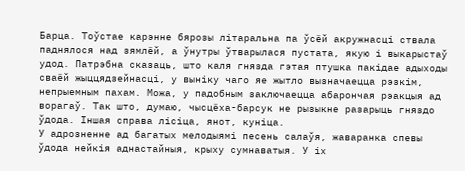Барца. Тоўстае карэнне бярозы літаральна па ўсёй акружнасці ствала паднялося над зямлёй, а ўнутры ўтварылася пустата, якую і выкарыстаў удод. Патрэбна сказаць, што каля гнязда гэтая птушка пакідае адыходы сваёй жыццядзейнасці, у выніку чаго яе жытло вызначаецца рэзкім, непрыемным пахам. Можа, у падобным заключаецца абарончая рэакцыя ад ворагаў. Так што, думаю, чысцёха-барсук не рызыкне разарыць гняздо ўдода. Іншая справа лісіца, янот, куніца.
У адрозненне ад багатых мелодыямі песень салаўя, жаваранка спевы ўдода нейкія аднастайныя, крыху сумнаватыя. У іх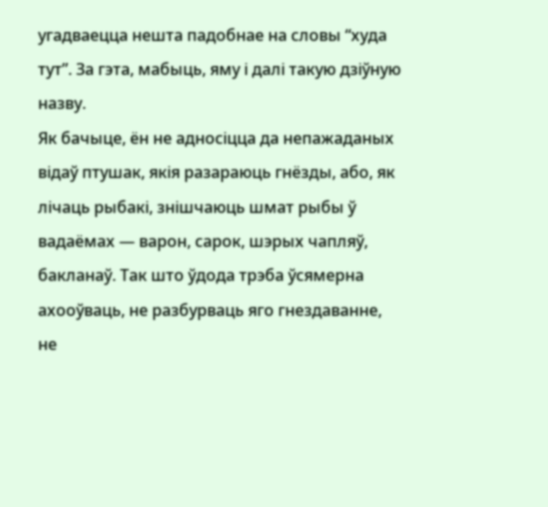угадваецца нешта падобнае на словы “худа тут”. За гэта, мабыць, яму і далі такую дзіўную назву.
Як бачыце, ён не адносіцца да непажаданых відаў птушак, якія разараюць гнёзды, або, як лічаць рыбакі, знішчаюць шмат рыбы ў вадаёмах — варон, сарок, шэрых чапляў, бакланаў. Так што ўдода трэба ўсямерна ахооўваць, не разбурваць яго гнездаванне, не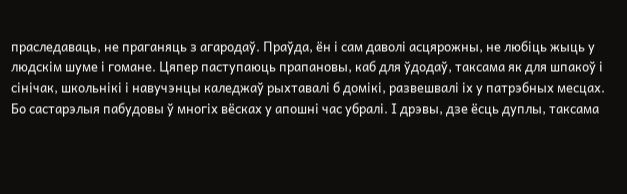праследаваць, не праганяць з агародаў. Праўда, ён і сам даволі асцярожны, не любіць жыць у людскім шуме і гомане. Цяпер паступаюць прапановы, каб для ўдодаў, таксама як для шпакоў і сінічак, школьнікі і навучэнцы каледжаў рыхтавалі б домікі, развешвалі іх у патрэбных месцах. Бо састарэлыя пабудовы ў многіх вёсках у апошні час убралі. І дрэвы, дзе ёсць дуплы, таксама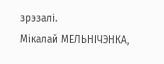зрэзалі.
Мікалай МЕЛЬНІЧЭНКА,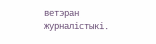ветэран журналістыкі.